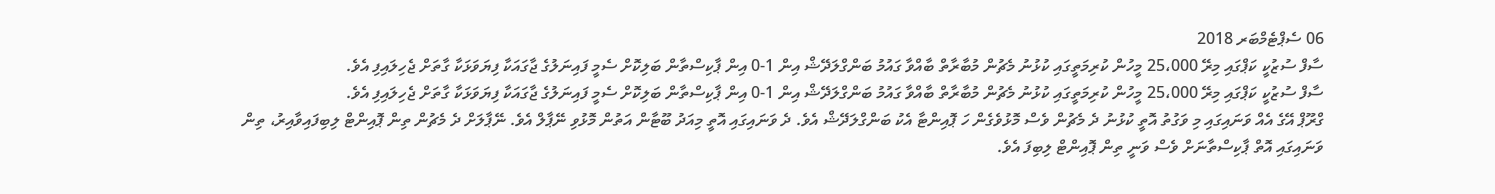06 ސެޕްޓެމްބަރ 2018
ސާފް ސުޒުކީ ކަޕްގައި މިރޭ 25،000 މީހުން ކުރިމަތީގައި ކުޅުނު މެޗުން މުބާރާތް ބާއްވާ ގައުމު ބަންގްލަދޭޝް އިން 1-0 އިން ޕާކިސްތާން ބަލިކޮށް ސެމީ ފައިނަލުގެ ޖާގައަކާ ފިޔަވަޅަކާ ގާތަށް ޖެހިލައިފި އެވެ.
ސާފް ސުޒުކީ ކަޕްގައި މިރޭ 25،000 މީހުން ކުރިމަތީގައި ކުޅުނު މެޗުން މުބާރާތް ބާއްވާ ގައުމު ބަންގްލަދޭޝް އިން 1-0 އިން ޕާކިސްތާން ބަލިކޮށް ސެމީ ފައިނަލުގެ ޖާގައަކާ ފިޔަވަޅަކާ ގާތަށް ޖެހިލައިފި އެވެ.
ގްރޫޕް އޭގެ އެއް ވަނައިގައި މި ވަގުތު އޮތީ ކުޅުނު ދެ މެޗުން ވެސް މޮޅުވެގެން ހަ ޕޮއިންޓާ އެކު ބަންގްލަދޭޝް އެވެ. ދެ ވަނައިގައި އޮތީ މިއަދު ބޫޓާން އަތުން މޮޅުވި ނޭޕާލް އެވެ. ނޭޕާލަށް ދެ މެޗުން ތިން ޕޮއިންޓް ލިބިފައިވާއިރު، ތިން ވަނައިގައި އޮތް ޕާކިސްތާނަށް ވެސް ވަނީ ތިން ޕޮއިންޓް ލިބިފަ އެވެ.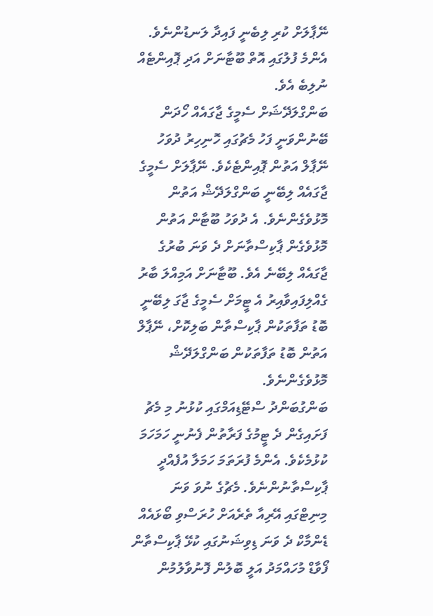ނޭޕާލަށް ކުރި ލިބެނީ ފައިދާ ލަނޑުންނެވެ. އެންމެ ފުލުގައި އޮތް ބޫޓާނަށް އަދި ޕޮއިންޓެއް ނުލިބެ އެވެ.
ބަންގްލަދޭޝަށް ސެމީގެ ޖާގައެއް ހޯދަން ބޭނުންވަނީ ފަހު މެޗުގައި ހޮނިހިރު ދުވަހު ނޭޕާލް އަތުން ޕޮއިންޓެކެވެ. ނޭޕާލަށް ސެމީގެ ޖާގައެއް ލިބޭނީ ބަންގްލަދޭޝް އަތުން މޮޅުވެގެންނެވެ. އެ ދުވަހު ބޫޓާން އަތުން މޮޅުވެގެން ޕާކިސްތާނަށް ދެ ވަނަ ބުރުގެ ޖާގައެއް ލިބޭނެ އެވެ. ބޫޓާނަށް އަމިއްލަ ބާރު ގެއްލިފައިވާއިރު އެ ޓީމަށް ސެމީގެ ޖާގަ ލިބޭނީ ބޮޑު ތަފާތަކުން ޕާކިސްތާން ބަލިކޮށް، ނޭޕާލް އަތުން ބޮޑު ތަފާތަކުން ބަންގްލަދޭޝް މޮޅުވެގެންނެވެ.
ބަންގުބަންދު ސްޓޭޑިއަމްގައި ކުޅުނު މި މެޗު ފަށައިގެން ދެ ޓީމުގެ ފަރާތުން ފެނުނީ ހަމަހަމަ ކުޅުމެކެވެ. އެންމެ ފުރަތަމަ ހަމަލާ އުފެއްދީ ޕާކިސްތާނުންނެވެ. މެޗުގެ ނުވަ ވަނަ މިނިޓްގައި އޭރިއާ ތެރެއަށް ހުރަސްވި ބޯޅައެއް ޑެންމާކް ދެ ވަނަ ޑިވިޝަނުގައި ކުޅޭ ޕާކިސްތާން ފޯވާޑް މުހައްމަދު އަލީ ބޮލުން ފޮނުވާލުމުން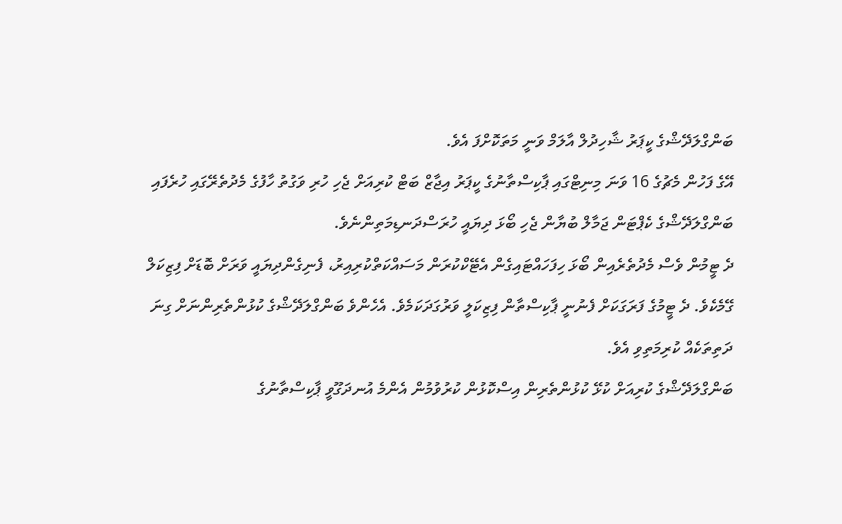ބަންގްލަދޭޝްގެ ކީޕަރު ޝާހިދުލް އާލަމް ވަނީ މަތަކޮށްފަ އެވެ.
އޭގެ ފަހުން މެޗުގެ 16 ވަނަ މިނިޓްގައި ޕާކިސްތާނުގެ ކީޕަރު އިޖާޒް ބަޓް ކުރިއަށް ޖެހި ހުރި ވަގުތު ހާފުގެ މެދުތެރޭގައި ހުރެފައި ބަންގްލަދޭޝްގެ ކެޕްޓަން ޖަމާލް ބުޔާން ޖެހި ބޯޅަ ދިޔައީ ހުރަސްދަނޑިމަތިންނެވެ.
ދެ ޓީމުން ވެސް މެދުތެރެއިން ބޯޅަ ހިފަހައްޓައިގެން އެޓޭކްކުރަން މަސައްކަތްކުރިއިރު، ފެނިގެންދިޔައީ ވަރަށް ބޮޑަށް ފިޒިކަލް ގޭމެކެވެ. ދެ ޓީމުގެ ފަރަގަކަށް ފެނުނީ ޕާކިސްތާން ފިޒިކަލީ ވަރުގަދަކަމެވެ. އެހެންވެ ބަންގްލަދޭޝްގެ ކުޅުންތެރިންނަށް ގިނަ ދަތިތަކެއް ކުރިމަތިވި އެވެ.
ބަންގްލަދޭޝްގެ ކުރިއަށް ކުޅޭ ކުޅުންތެރިން އިސްކޮޅުން ކުރުވުމުން އެންމެ އުނދަގޫވީ ޕާކިސްތާނުގެ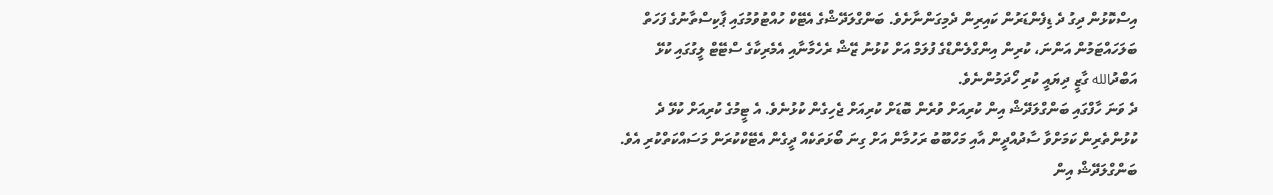އިސްކޮޅުން ދިގު ދެ ޑިފެންޑަރުން ކައިރިން ދެމިގަންނާށެވެ. ބަންގްލަދޭޝްގެ އެޓޭކް ހުއްޓުވުމުގައި ޕާކިސްތާނުގެ ފަހަތް ބަލަހައްޓަމުން އަންނަ، ކުރިން އިންގްލެންޑްގެ ފުލަމް އަށް ކުޅުނު ޒޭޝް ރެހެމާނާއި އެމެރިކާގެ ސްޓޭޓް ލީގުގައި ކުޅޭ އަބްދުالله ގާޒީ ދިޔައީ ކުރި ހޯދަމުންނެވެ.
ދެ ވަނަ ހާފްގައި ބަންގްލަދޭޝް އިން ކުރިއަށް ވުރެން ބޮޑަށް ކުރިއަށް ޖެހިގެން ކުޅުނެވެ. އެ ޓީމުގެ ކުރިއަށް ކުޅޭ ދެ ކުޅުންތެރިން ކަމަށްވާ ސާދުއްދީން އާއި މަހްބޫބު ރަހުމާން އަށް ގިނަ ބޯޅަތަކެއް ދީގެން އެޓޭކްކުރަން މަސައްކަތްކުރި އެވެ.
ބަންގްލަދޭޝް އިން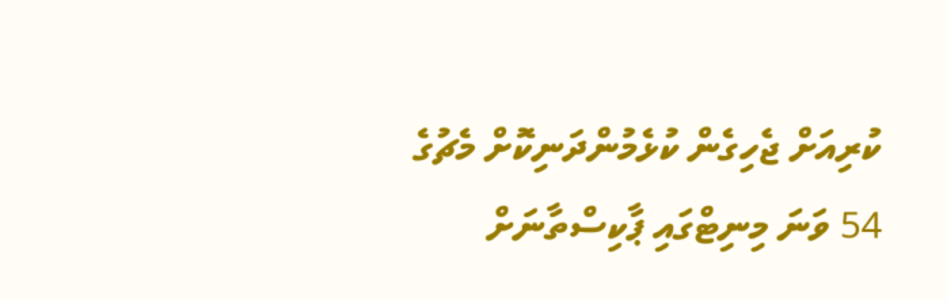ކުރިއަށް ޖެހިގެން ކުޅެމުންދަނިކޮށް މެޗުގެ 54 ވަނަ މިނިޓްގައި ޕާކިސްތާނަށް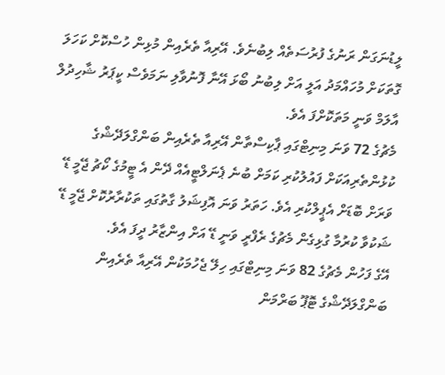ލީޑުނަގަން ރަނުގެ ފުރުސަތެއް ލިބުނެވެ. އޭރިއާ ތެރެއިން މުޅިން ހުސްކޮށް ކަހަލަ ގޮތަކަށް މުހައްމަދު އަލީ އަށް ލިބުނު ބޯޅަ އޭނާ ފޮނުވާލި ނަމަވެސް ކީޕަރު ޝާހިދުލް އާލަމް ވަނީ މަތަކޮށްފަ އެވެ.
މެޗުގެ 72 ވަނަ މިނިޓްގައި ޕާކިސްތާން އޭރިއާ ތެރެއިން ބަންގްލަދޭޝްގެ ކުޅުންތެރިއަކަށް ފައުލުކުރި ކަމަށް ބުނެ ޕެނަލްޓީއެއް ދޭން އެ ޓީމުގެ ކޯޗު ޖޭމީ ޑޭ ވަރަށް ބޮޑަށް އެޕީލްކުރި އެވެ. ހަތަރު ވަނަ އޮފިޝަލު ގާތުގައި ތަކުރާރުކޮށް ޖޭމީ ޑޭ ޝަކުވާ ކުރުމާ ގުޅިގެން މެޗުގެ ރެފްރީ ވަނީ ޑޭ އަށް އިންޒާރު ދީފަ އެވެ.
އޭގެ ފަހުން މެޗުގެ 82 ވަނަ މިނިޓްގައި ހިލޭ ޖެހުމަކުން އޭރިއާ ތެރެއިން ބަންގްލަދޭޝްގެ ޓޮޕޫ ބަރްމަން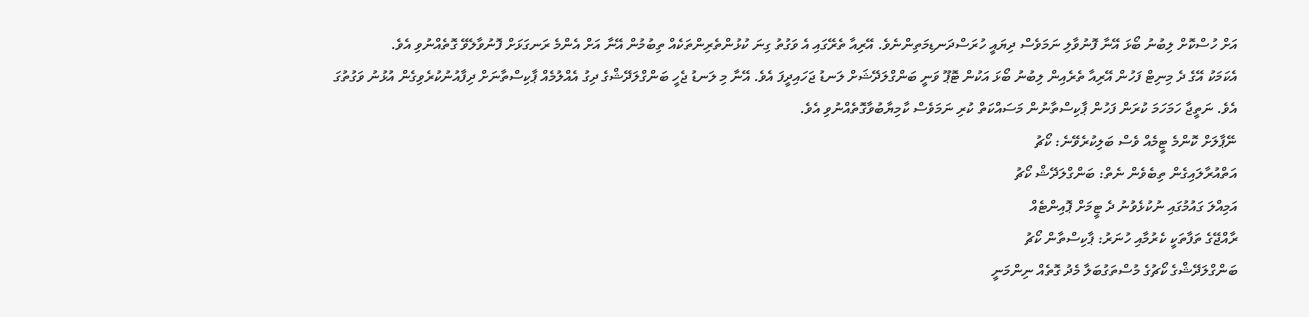އަށް ހުސްކޮށް ލިބުނު ބޯޅަ އޭނާ ފޮނުވާލި ނަމަވެސް ދިޔައީ ހުރަސްދަނޑިމަތިންނެވެ. އޭރިއާ ތެރޭގައި އެ ވަގުތު ގިނަ ކުޅުންތެރިންތަކެއް ތިބުމުން އޭނާ އަށް އެންމެ ރަނގަޅަށް ފޮނުވާލެވޭ ގޮތެއްނުވި އެވެ.
އެކަމަކު އޭގެ ދެ މިނިޓް ފަހުން އޭރިއާ ތެރެއިން ލިބުނު ބޯޅަ އަކުން ޓޮޕޫ ވަނީ ބަންގްލަދޭޝަށް ލަނޑު ޖަހައިދީފަ އެވެ. އޭނާ މި ލަނޑު ޖެހީ ބަންގްލަދޭޝްގެ ދިގު އެއްލުމެއް ޕާކިސްތާނަށް ދިފާއުނުކުރެވިގެން އުޅުނު ވަގުތުގަ އެވެ. ނަތީޖާ ހަމަހަމަ ކުރަން ފަހުން ޕާކިސްތާނުން މަސައްކަތް ކުރި ނަމަވެސް ކާމިޔާބުވާގޮތެއްނުވި އެވެ.
ނޭޕާލަށް ކޮންމެ ޓީމެއް ވެސް ބަލިކުރެވޭނެ: ކޯޗު
އަތްއުރާލައިގެން ތިބެވެން ނެތް: ބަންގްލަދޭޝް ކޯޗު
އަމިއްލަ ގައުމުގައި ނުކުޅެވުނު ދެ ޓީމަށް ޕޮއިންޓެއް
ރާއްޖޭގެ ތަފާތަކީ ކެރުމާއި ހުނަރު: ޕާކިސްތާން ކޯޗު
ބަންގްލަދޭޝްގެ ކޯޗުގެ މުސްތަގުބަލާ މެދު ގޮތެއް ނިންމަނީ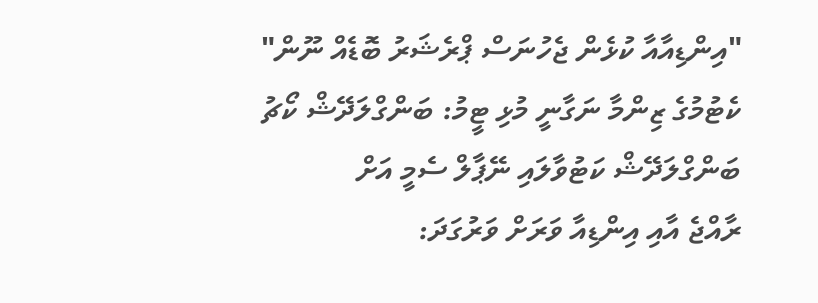"އިންޑިއާއާ ކުޅެން ޖެހުނަސް ޕްރެޝަރު ބޮޑެއް ނޫން"
ކެޓުމުގެ ޒިންމާ ނަގާނީ މުޅި ޓީމު: ބަންގްލަދޭޝް ކޯޗު
ބަންގްލަދޭޝް ކަޓުވާލައި ނޭޕާލް ސެމީ އަށް
ރާއްޖެ އާއި އިންޑިއާ ވަރަށް ވަރުގަދަ: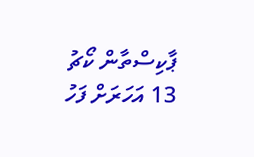ޕާކިސްތާން ކޯޗު
13 އަހަރަށް ފަހު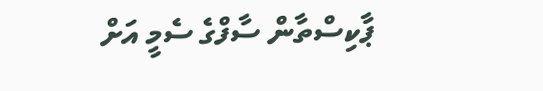ޕާކިސްތާން ސާފްގެ ސެމީ އަށް